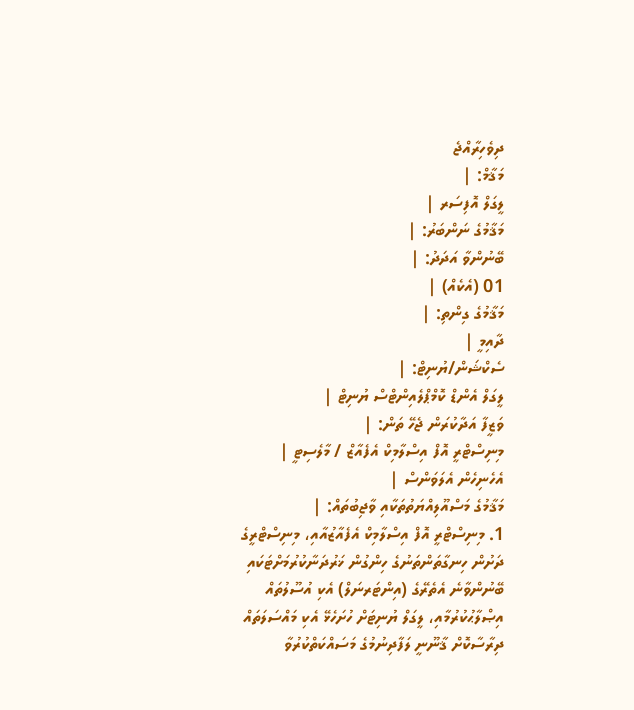ދިވެހިރާއްޖެ
މަޤާމް: |
ލީގަލް އޮފިސަރ |
މަޤާމުގެ ނަންބަރު: |
ބޭނުންވާ އަދަދު: |
01 (އެކެއް) |
މަޤާމުގެ ގިންތި: |
ދާއިމީ |
ސެކްޝަން/ޔުނިޓް: |
ލީގަލް އެންޑް ކޮމްޕްލެއިންޓްސް ޔުނިޓް |
ވަޒީފާ އަދާކުރަން ޖެހޭ ތަން: |
މިނިސްޓްރީ އޮފް އިސްލާމިކް އެފެއާޒް / މާލެސިޓީ |
އެހެނިހެން އެލަވަންސް |
މަޤާމުގެ މަސްއޫލިއްޔަތުތަކާއި ވާޖިބުތައް: |
1. މިނިސްޓްރީ އޮފް އިސްލާމިކް އެފެއާޒުއާއި، މިނިސްޓްރީގެ ދަށުން ހިނގާތަންތަނުގެ ހިންގުން ޚަރުދަނާކުރުމަށްޓަކައި ބޭނުންވާނެ އެތެރޭގެ (އިންޓަރނަލް) އެކި އުސޫލުތައް އިޞްލާޙުކުރުމާއި، ލީގަލް ޔުނިޓަށް ހުށަހެޅޭ އެކި މައްސަލަތައް ދިރާސާކޮށް ޤާނޫނީ ލަފާދިނުމުގެ މަސައްކަތްކުރުވާ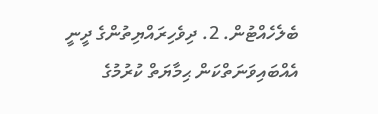ބެލެހެއްޓުން. 2. ދިވެހިރައްޔިތުންގެ ދީނީ އެއްބައިވަނަތްކަން ޙިމާޔަތް ކުރުމުގެ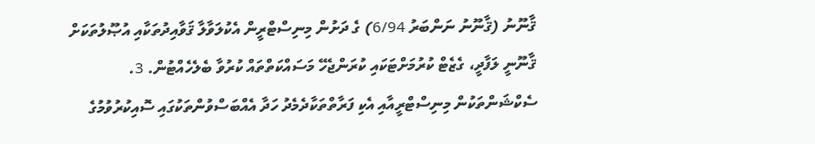ޤާނޫނު (ޤާނޫނު ނަންބަރު 6/94) ގެ ދަށުން މިނިސްޓްރީން އެކުލަވާލާ ޤަވާއިދުތަކާއި އުޞޫލުތަކަށް ޤާނޫނީ ލަފާދީ، ގެޒެޓް ކުރުމަށްޓަކައި ކުރަންޖެހޭ މަސައްކަތްތައް ކުރުވާ ބެލެހެއްޓުން. 3. ސެކްޝަންތަކުން މިނިސްޓްރީއާއި އެކި ފަރާތްތަކާދެމެދު ހަދާ އެއްބަސްވުންތަކުގައި ސޮއިކުރުވުމުގެ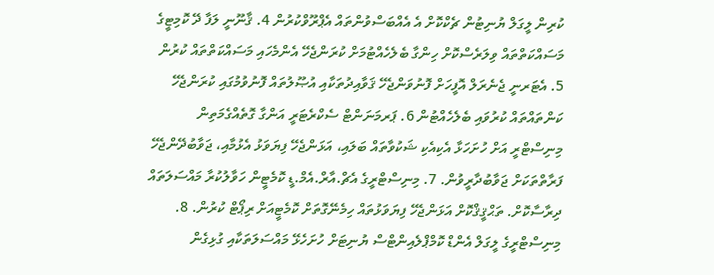ކުރިން ލީގަލް ޔުނިޓުން ޗެކްކޮށް އެ އެއްބަސްވުންތައް އެޕްރޫވްކުރުން 4. ޤާނޫނީ ލަފާ ދޭ ކޮމިޓީގެ މަސައްކަތްތައް ވިލަރެސްކޮށް ހިންގާ ބެލެހެއްޓުމަށް ކުރަންޖެހޭ އެންމެހައި މަސައްކަތްތައް ކުރުން 5. އެޓަރނީ ޖެނެރަލް އޮފީހަށް ފޮނުވަންޖެހޭ ޤަވާއިދުތަކާއި އުޞޫލުތައް ފޮނުވުމުގައި ކުރަންޖެހޭ ކަންތައްތައް ކުރުވައި ބެލެހެއްޓުން 6. ޕަރމަނަންޓް ސެކްރެޓަރީ އަންގާ ގޮތެއްގެމަތިން މިނިސްޓްރީ އަށް ހުށަހަޅާ އެކިއެކި ޝަކުވާތައް ބަލައި، އަޅަންޖެހޭ ފިޔަވަޅު އެޅުމާއި، ޖަވާބުދޭންޖެހޭ ފަރާތްތަކަށް ޖަވާބުދާރީވުން. 7. މިނިސްޓްރީގެ އެޗް.އާރް.އެމް.ޑީ ކޮމެޓީން ހަވާލުކުރާ މައްސަލަތައް ދިރާސާކޮށް. ތަޙްޤީޤްކޮށް އަޅަންޖެހޭ ފިޔަވަޅުތައް ހިމެނޭގޮތަށް ކޮމެޓީއަށް ރިޕޯޓް ކުރުން. 8. މިނިސްޓްރީގެ ލީގަލް އެންޑް ކޮމްޕްލެއިންޓްސް ޔުނިޓަށް ހުށަހެޅޭ މައްސަލަތަކާއި ގުޅިގެން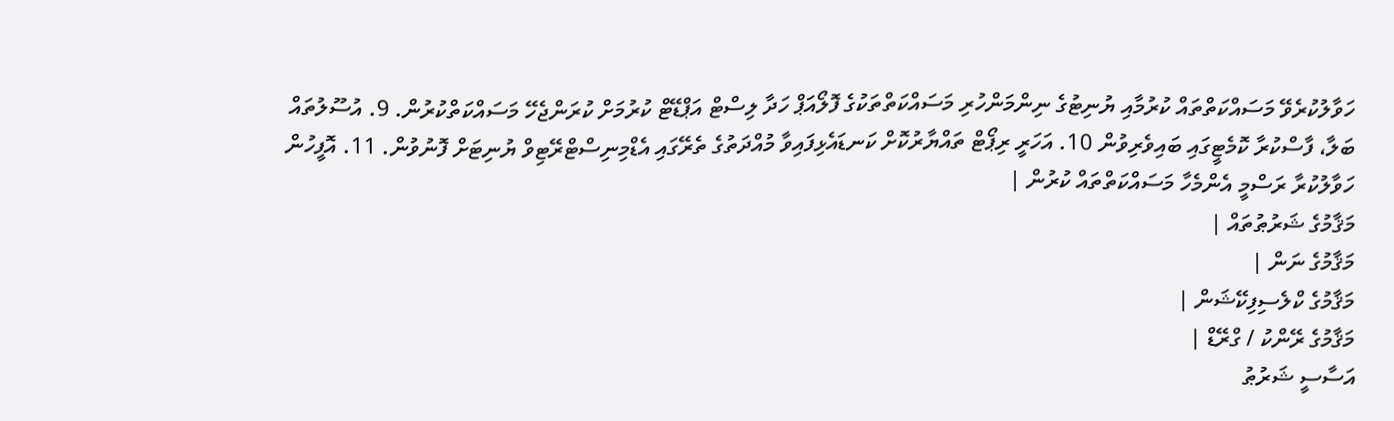ހަވާލުކުރެވޭ މަސައްކަތްތައް ކުރުމާއި ޔުނިޓުގެ ނިންމަންހުރި މަސައްކަތްތަކުގެ ފޮލޯއަޕް ހަދާ ލިސްޓް އަޕްޑޭޓް ކުރުމަށް ކުރަންޖެހޭ މަސައްކަތްކުރުން. 9. އުސޫލުތައް ބަލާ، ފާސްކުރާ ކޮމެޓީގައި ބައިވެރިވުން 10. އަހަރީ ރިޕޯޓް ތައްޔާރުކޮށް ކަނޑައެޅިފައިވާ މުއްދަތުގެ ތެރޭގައި އެޑްމިނިސްޓްރޭޓިވް ޔުނިޓަށް ފޮނުވުން. 11. އޮފީހުން ހަވާލުކުރާ ރަސްމީ އެންމެހާ މަސައްކަތްތައް ކުރުން |
މަޤާމުގެ ޝަރުޠުތައް |
މަޤާމުގެ ނަން |
މަޤާމުގެ ކްލެސިފިކޭޝަން |
މަޤާމުގެ ރޭންކު / ގްރޭޑް |
އަސާސީ ޝަރުޠު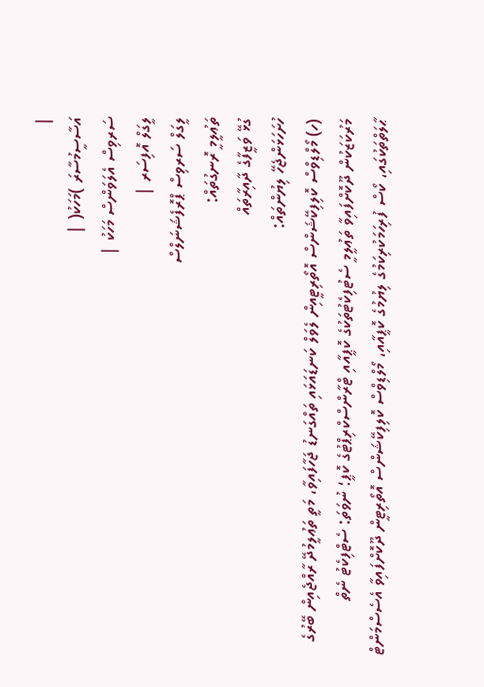|
އަސާސީމުސާރަ )މަހަކު( |
ސަރވިސް އެލަވަންސް މަހަކު |
ލީގަލް އޮފިސަރ |
ލީގަލް ސަރވިސް ޕްރޮފެޝަނަލްސް
ތަޢުލީމީ ރޮނގުތައް:
ގުޅޭ ވަޒީފާގެ ދާއިރާތައް
ހުށަހަޅަންޖެހޭ ލިޔުންތައް:
(ހ) މޯލްޑިވްސް ކޮލިފިކޭޝަންސް އޮތޯރިޓީއިން ލެވަލް ކަނޑައަޅައި ތައްގަނޑު ޖަހާފައިވާ، މަތީ ތަޢުލީމުދޭ ރާއްޖެއިން ބޭރުގެ މަރުކަޒަކުން ދޫކޮށްފައިވާ ތަޢުލީމީ ސެޓުފިކެޓުތަކުގެ ކޮޕީއާއި ޓްރާންސްކްރިޕްޓުގެ ކޮޕީ؛ ނުވަތަ: ސެޓްފިކެޓު ނެތް ޙާލަތްތަކުގައި، ކޯސް ފުރިހަމަކުރިކަމުގެ ލިޔުމުގެ ކޮޕީއާއި، މޯލްޑިވްސް ކޮލިފިކޭޝަންސް އޮތޯރިޓީން ދޫކޮށްފައިވާ އެސެސްމަންޓް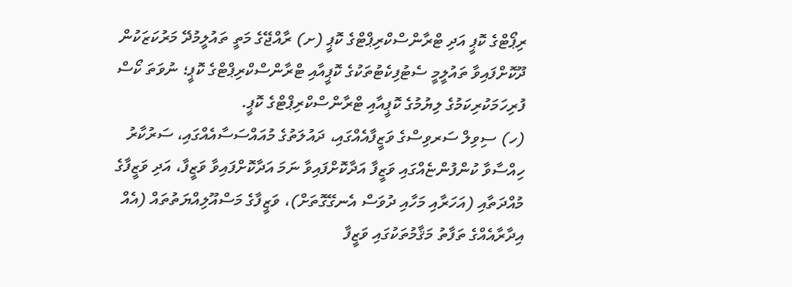ރިޕޯޓްގެ ކޮޕީ އަދި ޓްރާންސްކްރިޕްޓްގެ ކޮޕީ (ށ) ރާއްޖޭގެ މަތީ ތައުލީމުދޭ މަރުކަޒަކުން ދޫކޮށްފައިވާ ތައުލީމީ ސެޓުފިކެޓުތަކުގެ ކޮޕީއާއި ޓްރާންސްކްރިޕްޓްގެ ކޮޕީ؛ ނުވަތަ ކޯސް ފުރިހަމަކުރިކަމުގެ ލިޔުމުގެ ކޮޕީއާއި ޓްރާންސްކްރިޕްޓްގެ ކޮޕީ.
(ހ) ސިވިލް ސަރވިސްގެ ވަޒީފާއެއްގައި، ދައުލަތުގެ މުއައްސަސާއެއްގައި، ސަރުކާރު ހިއްސާވާ ކުންފުންޏެއްގައި ވަޒީފާ އަދާކޮށްފައިވާ ނަމަ އަދާކޮށްފައިވާ ވަޒީފާ، އަދި ވަޒީފާގެ މުއްދަތާއި (އަހަރާއި މަހާއި ދުވަސް އެނގޭގޮތަށް)، ވަޒީފާގެ މަސްއޫލިއްޔަތުތައް (އެއް އިދާރާއެއްގެ ތަފާތު މަޤާމުތަކުގައި ވަޒީފާ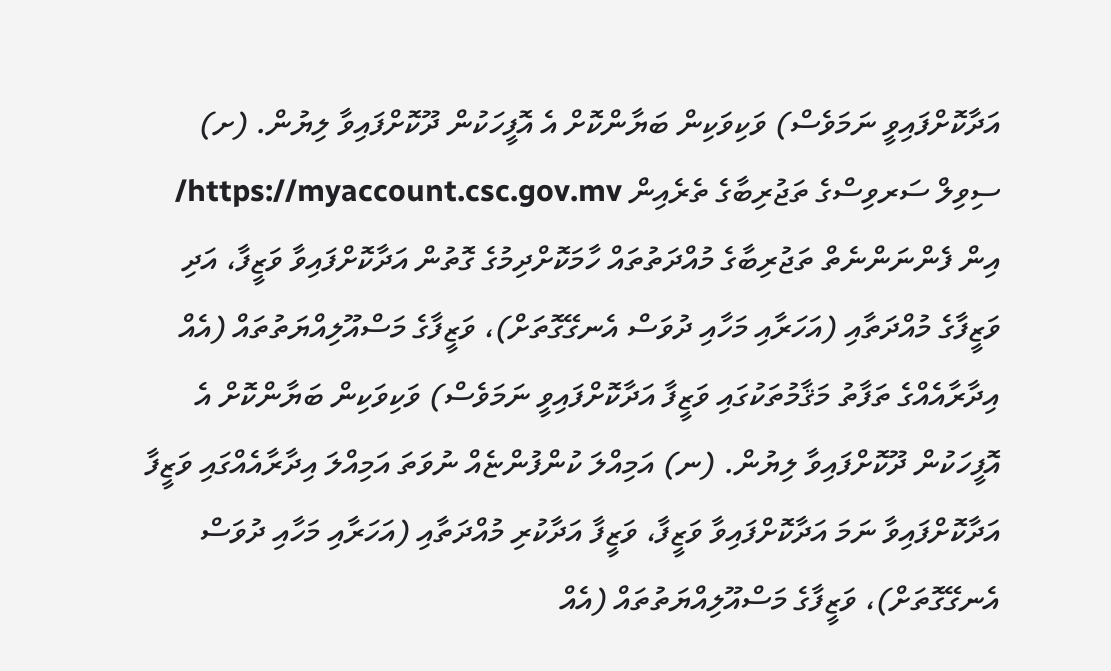އަދާކޮށްފައިވީ ނަމަވެސް) ވަކިވަކިން ބަޔާންކޮށް އެ އޮފީހަކުން ދޫކޮށްފައިވާ ލިޔުން. (ށ) ސިވިލް ސަރވިސްގެ ތަޖުރިބާގެ ތެރެއިން https://myaccount.csc.gov.mv/ އިން ފެންނަންނެތް ތަޖުރިބާގެ މުއްދަތުތައް ހާމަކޮށްދިމުގެ ގޮތުން އަދާކޮށްފައިވާ ވަޒީފާ، އަދި ވަޒީފާގެ މުއްދަތާއި (އަހަރާއި މަހާއި ދުވަސް އެނގޭގޮތަށް)، ވަޒީފާގެ މަސްއޫލިއްޔަތުތައް (އެއް އިދާރާއެއްގެ ތަފާތު މަޤާމުތަކުގައި ވަޒީފާ އަދާކޮށްފައިވީ ނަމަވެސް) ވަކިވަކިން ބަޔާންކޮށް އެ އޮފީހަކުން ދޫކޮށްފައިވާ ލިޔުން. (ނ) އަމިއްލަ ކުންފުންޏެއް ނުވަތަ އަމިއްލަ އިދާރާއެއްގައި ވަޒީފާ އަދާކޮށްފައިވާ ނަމަ އަދާކޮށްފައިވާ ވަޒީފާ، ވަޒީފާ އަދާކުރި މުއްދަތާއި (އަހަރާއި މަހާއި ދުވަސް އެނގޭގޮތަށް)، ވަޒީފާގެ މަސްއޫލިއްޔަތުތައް (އެއް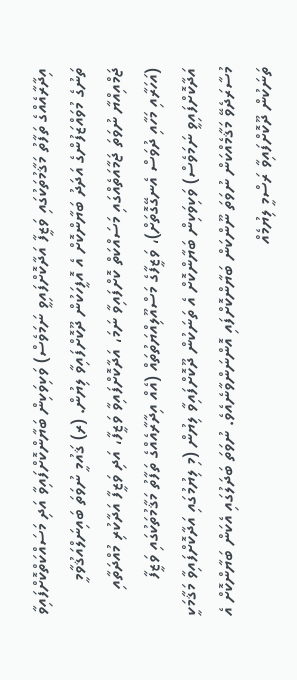އިދާރާއެއްގެ ތަފާތު މަޤާމުތަކުގައި ވަޒީފާ އަދާކޮށްފައިވީ ނަމަވެސް) ވަކިވަކިން ބަޔާންކޮށްފައިވާ އަދި މަސައްކަތްކޮށްފައިވާ ތަނުގެ މުވައްޒަފުންގެ އަދަދު ބަޔާންކޮށް އެ އޮފީހަކުން ދޫކޮށްފައިވާ ލިޔުން. (ރ) ޤައުމީ ނުވަތަ ބައިނަލްއަޤުވާމީ ޖަމްއިއްޔާ ނުވަތަ ޖަމާއަތެއްގައި މަސައްކަތް ކޮށްފައިވާ ނަމަ، އަދާކޮށްފައިވާ ވަޒީފާ، އަދި ވަޒީފާ އަދާކުރި މުއްދަތާއި (އަހަރާއި މަހާއި ދުވަސް އެނގޭގޮތަށް)، ވަޒީފާގެ މަސްއޫލިއްޔަތުތައް (އެއް އިދާރާއެއްގެ ތަފާތު މަޤާމުތަކުގައި ވަޒީފާ އަދާކޮށްފައިވީ ނަމަވެސް) ވަކިވަކިން ބަޔާންކޮށް އެ ތަނަކުން ދޫކޮށްފައިވާ ލިޔުން (މި ލިޔުމުގައި އަދާކޮށްފައިވާ މަޤާމަކީ މުސާރަދެވޭ މަޤާމެއްކަން ނުވަތަ ނޫންކަން ބަޔާންކޮށްފައި އޮންނަންވާނެއެވެ. ނުވަތަ ބަދަލުގައި އެކަން ބަޔާންކޮށް އެ ތަނަކުން ދޫކޮށްފައިވާ ރަސްމީ ލިޔުމެއް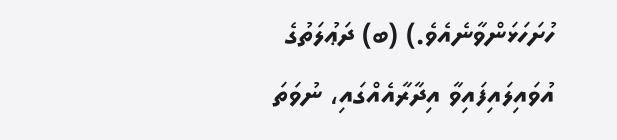ހުށަހަޅަންވާނެއެވެ.) (ބ) ދަޢުލަތުގެ އުވައިލައިފައިވާ އިދާރާއެއްގައި، ނުވަތަ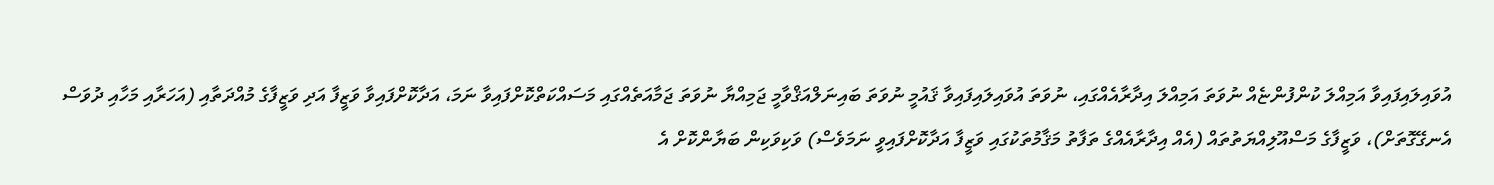އުވައިލައިފައިވާ އަމިއްލަ ކުންފުންޏެއް ނުވަތަ އަމިއްލަ އިދާރާއެއްގައި، ނުވަތަ އުވައިލައިފައިވާ ޤައުމީ ނުވަތަ ބައިނަލްއަޤްވާމީ ޖަމިއްޔާ ނުވަތަ ޖަމާއަތެއްގައި މަސައްކަތްކޮށްފައިވާ ނަމަ، އަދާކޮށްފައިވާ ވަޒީފާ އަދި ވަޒީފާގެ މުއްދަތާއި (އަހަރާއި މަހާއި ދުވަސް އެނގޭގޮތަށް)، ވަޒީފާގެ މަސްއޫލިއްޔަތުތައް (އެއް އިދާރާއެއްގެ ތަފާތު މަޤާމުތަކުގައި ވަޒީފާ އަދާކޮށްފައިވީ ނަމަވެސް) ވަކިވަކިން ބަޔާންކޮށް އެ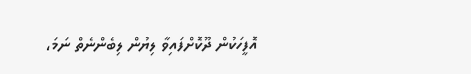އޮފީހަކުން ދޫކޮށްފައިވާ ލިޔުން ލިބެންނެތް ނަމަ،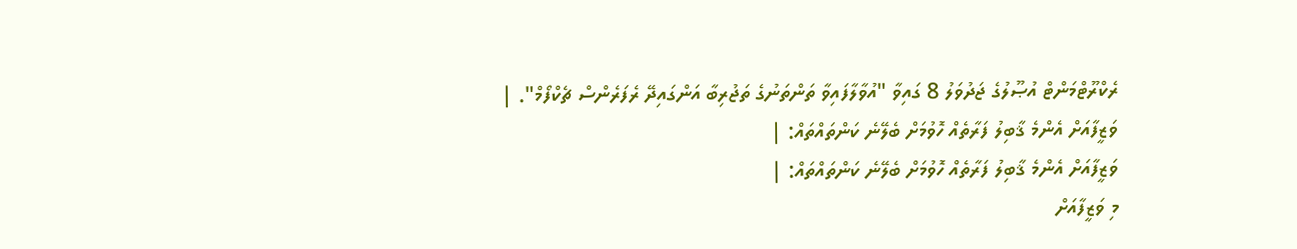ރެކްރޫޓްމަންޓް އުޞޫލުގެ ޖަދުވަލު 8 ގައިވާ "އުވާލާފައިވާ ތަންތަނުގެ ތަޖުރިބާ އަންގައިދޭ ރެފަރެންސް ޗެކްފޯމް". |
ވަޒީފާއަށް އެންމެ ޤާބިލު ފަރާތެއް ހޮވުމަށް ބެލޭނެ ކަންތައްތައް: |
ވަޒީފާއަށް އެންމެ ޤާބިލު ފަރާތެއް ހޮވުމަށް ބެލޭނެ ކަންތައްތައް: |
މި ވަޒީފާއަށް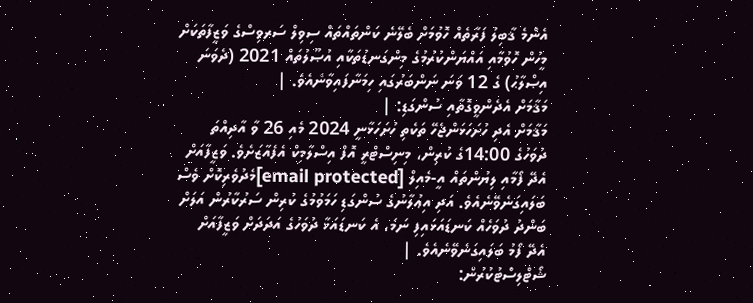އެންމެ ޤާބިލު ފަރާތެއް ހޮވުމަށް ބެލޭނެ ކަންތައްތައް ސިވިލް ސަރވިސްގެ ވަޒީފާތަކަށް މީހުން ހޮވުމާއި އައްޔަންކުރުމުގެ މިންގަނޑުތަކާއި އުޞޫލުތައް 2021 (ދެވަނަ އިޞްލާޙު) ގެ 12 ވަނަ ނަންބަރުގައި ހިމަނާފައިވާނެއެވެ. |
މަޤާމަށް އެދެންވީގޮތާއި ސުންގަޑި: |
މަޤާމަށް އެދި ހުށަހަޅަންޖެހޭ ތަކެތި ހުށަހަޅާނީ 2024 މެއި 26 ވާ އާދިއްތަ ދުވަހުގެ 14:00ގެ ކުރިން، މިނިސްޓްރީ އޮފް އިސްލާމިކް އެފެއާޒަށެވެ. ވަޒީފާއަށް އެދޭ ފޯމާއި ލިޔުންތައް އީ-މެއިލް [email protected]މެދުވެރިކޮށް ވެސް ބަލައިގަނެވޭނެއެވެ. އަދި އިޢުލާނުގެ ސުންގަޑި ހަމަވުމުގެ ކުރިން ސަރުކާރުން އަލަށް ބަންދު ދުވަހެއް ކަނޑައަޅައިފި ނަމަ، އެ ކަނޑައަޅާ ދުވަހުގެ އަދަދަށް ވަޒީފާއަށް އެދޭ ފޯމު ބަލައިގަނެވޭނެއެވެ. |
ޝޯޓްލިސްޓުކުރުން: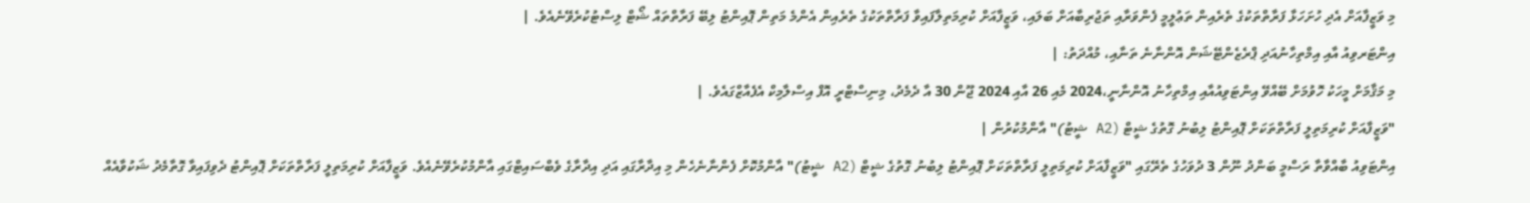މި ވަޒީފާއަށް އެދި ހުށަހަޅާ ފަރާތްތަކުގެ ތެރެއިން ތަޢުލީމީ ފެންވަރާއި ތަޖުރިބާއަށް ބަލައި، ވަޒީފާއަށް ކުރިމަތިލާފައިވާ ފަރާތްތަކުގެ ތެރެއިން އެންމެ މަތިން ޕޮއިންޓު ލިބޭ ފަރާތްތައް ޝޯޓް ލިސްޓުކުރެވޭނެއެވެ. |
އިންޓަރވިއު އާއި އިމްތިހާނުއަދި ޕްރެޒެންޓޭޝަން އޮންނާނެ ތަނާއި، މުއްދަތު: |
މި މަޤާމަށް މީހަކު ހޮވުމަށް ބޭއްވޭ އިންޓަވިއުއާއި އިމްތިހާނު އޮންނާނީ،2024 މެއި 26 އާއި 2024 ޖޫން 30 އާ ދެމެދު، މިނިސްޓްރީ އޮފް އިސްލާމިކް އެފެއާޒްގައެވެ. |
"ވަޒީފާއަށް ކުރިމަތިލީ ފަރާތްތަކަށް ޕޮއިންޓު ލިބުނު ގޮތުގެ ޝީޓް (A2 ޝީޓު)" އާންމުކުރުން |
އިންޓަވިއު ބާއްވާތާ ރަސްމީ ބަންދު ނޫން 3 ދުވަހުގެ ތެރޭގައި "ވަޒީފާއަށް ކުރިމަތިލީ ފަރާތްތަކަށް ޕޮއިންޓު ލިބުނު ގޮތުގެ ޝީޓް (A2 ޝީޓު)" އާންމުކޮށް ފެންނާނެހެން މި އިދާރާގައި އަދި އިދާރާގެ ވެބްސައިޓްގައި އާންމުކުރެވޭނެއެވެ. ވަޒީފާއަށް ކުރިމަތިލީ ފަރާތްތަކަށް ޕޮއިންޓު ދެވިފައިވާ ގޮތާމެދު ޝަކުވާއެއް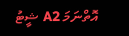އޮތްނަމަ A2 ޝީޓު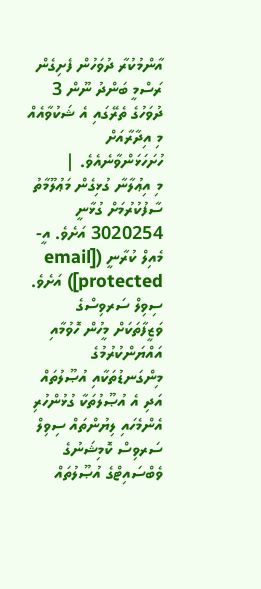އާންމުކުރާ ދުވަހުން ފެށިގެން ރަސްމީ ބަންދު ނޫން 3 ދުވަހުގެ ތެރޭގައި އެ ޝަކުވާއެއް މި އިދާރާއަށް ހުށަހަޅަންވާނެއެވެ. |
މި އިޢުލާނާ ގުޅިގެން މަޢުލޫމާތު ސާފުކުރުމަށް ގުޅާނީ 3020254 އަށެވެ. އީ-މެއިލް ކުރާނީ ([email protected]) އަށެވެ. ސިވިލް ސަރވިސްގެ ވަޒީފާތަކަށް މީހުން ހޮވުމާއި އައްޔަންކުރުމުގެ މިންގަނޑުތަކާއި އުޞޫލުތައް އަދި އެ އުޞޫލުތަކާ ގުޅުންހުރި އެންމެހައި ލިޔުންތައް ސިވިލް ސަރވިސް ކޮމިޝަނުގެ ވެބްސައިޓްގެ އުޞޫލުތައް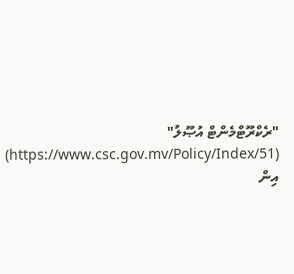"ރެކްރޫޓްމެންޓް އުޞޫލު" (https://www.csc.gov.mv/Policy/Index/51) އިން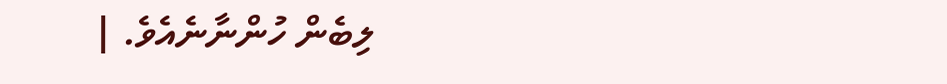ލިބެން ހުންނާނެއެވެ. |